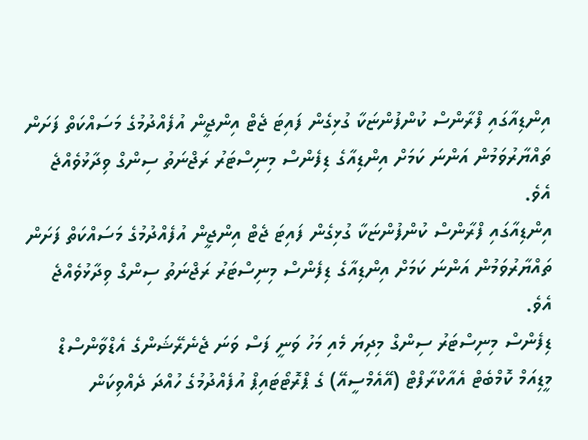އިންޑިއާގައި ފްރާންސް ކުންފުންޏަކާ ގުޅިގެން ފައިޓަ ޖެޓް އިންޖީން އުފެއްދުމުގެ މަސައްކަތް ފަށަން ތައްޔާރުވަމުން އަންނަ ކަމަށް އިންޑިއާގެ ޑިފެންސް މިނިސްޓަރު ރަޖްނަތު ސިންގް ވިދާޅުވެއްޖެ އެވެ.
އިންޑިއާގައި ފްރާންސް ކުންފުންޏަކާ ގުޅިގެން ފައިޓަ ޖެޓް އިންޖީން އުފެއްދުމުގެ މަސައްކަތް ފަށަން ތައްޔާރުވަމުން އަންނަ ކަމަށް އިންޑިއާގެ ޑިފެންސް މިނިސްޓަރު ރަޖްނަތު ސިންގް ވިދާޅުވެއްޖެ އެވެ.
ޑިފެންސް މިނިސްޓަރު ސިންގް މިދިޔަ މެއި މަހު ވަނީ ފަސް ވަނަ ޖެނެރޭޝަންގެ އެޑްވާންސްޑް މީޑިއަމް ކޮމްބެޓް އެއާކްރާފްޓް (އޭއެމްސީއޭ) ގެ ޕްރޮޓޯޓައިޕް އުފެއްދުމުގެ ހުއްދަ ދެއްވިކަން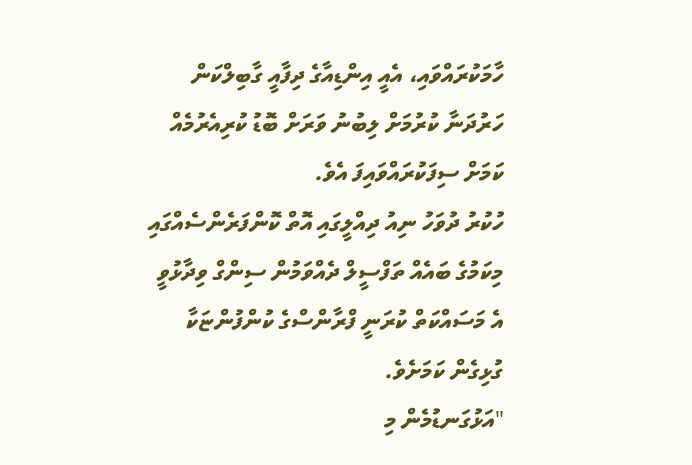ހާމަކުރައްވައި، އެއީ އިންޑިއާގެ ދިފާއީ ގާބިލްކަން ހަރުދަނާ ކުރުމަށް ލިބުނު ވަރަށް ބޮޑު ކުރިއެރުމެއް ކަމަށް ސިފަކުރައްވައިފަ އެވެ.
ހުކުރު ދުވަހު ނިއު ދިއްލީގައި އޮތް ކޮންފަރެންސެއްގައި މިކަމުގެ ބައެއް ތަފްސީލް ދެއްވަމުން ސިންގް ވިދާޅުވީ އެ މަސައްކަތް ކުރަނީ ފްރާންސްގެ ކުންފުންޏަކާ ގުޅިގެން ކަމަށެވެ.
"އަޅުގަނޑުމެން މި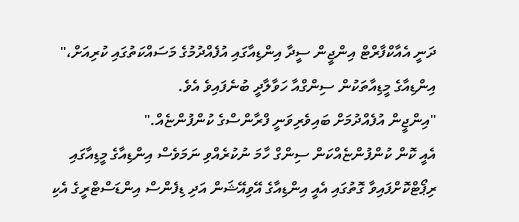ދަނީ އެއާކްފާރްޓް އިންޖީން ސީދާ އިންޑިއާގައި އުފެއްދުމުގެ މަސައްކަތުގައި ކުރިއަށް،" އިންޑިއާގެ މީޑިއާތަކުން ސިންގްއާ ހަވާލާދީ ބުނެފައިވެ އެވެ.
"އިންޖީން އުފެއްދުމަށް ބައިވެރިވަނީ ފްރާންސްގެ ކުންފުންޏެއް."
އެއީ ކޮން ކުންފުންޏެއްކަން ސިންގް ހާމަ ނުކުރެއްވި ނަމަވެސް އިންޑިއާގެ މީޑިއާގައި ރިޕޯޓްކޮށްފައިވާ ގޮތުގައި އެއީ އިންޑިއާގެ އޭވިއޭޝަން އަދި ޑިފެންސް އިންޑަސްޓްރީގެ އެކި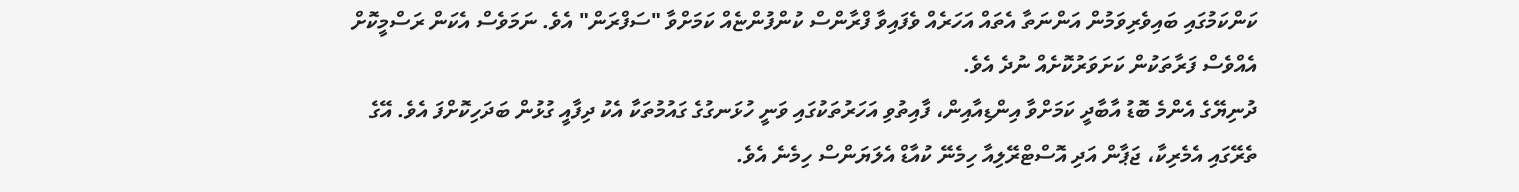ކަންކަމުގައި ބައިވެރިވަމުން އަންނަތާ އެތައް އަހަރެއް ވެފައިވާ ފްރާންސް ކުންފުންޏެއް ކަމަށްވާ "ސަފްރަން" އެވެ. ނަމަވެސް އެކަން ރަސްމީކޮށް އެއްވެސް ފަރާތަކުން ކަށަވަރުކޮށެއް ނުދެ އެވެ.
ދުނިޔޭގެ އެންމެ ބޮޑު އާބާދީ ކަމަށްވާ އިންޑިއާއިން، ފާއިތުވި އަހަރުތަކުގައި ވަނީ ހުޅަނގުގެ ގައުމުތަކާ އެކު ދިފާއީ ގުޅުން ބަދަހިކޮށްފަ އެވެ. އޭގެ ތެރޭގައި އެމެރިކާ، ޖަޕާން އަދި އޮސްޓްރޭލިއާ ހިމެނޭ ކުއާޑް އެލަޔަންސް ހިމެނެ އެވެ.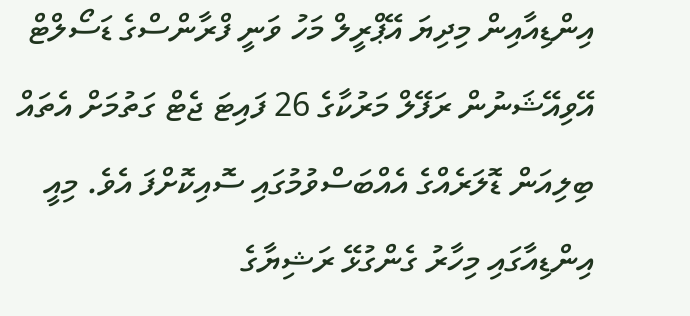އިންޑިއާއިން މިދިޔަ އޭޕްރީލް މަހު ވަނީ ފްރާންސްގެ ޑަސޯލްޓް އޭވިއޭޝަނުން ރަފޭލް މަރުކާގެ 26 ފައިޓަ ޖެޓް ގަތުމަށް އެތައް ބިލިއަން ޑޮލަރެއްގެ އެއްބަސްވުމުގައި ސޮއިކޮށްފަ އެވެ. މިއީ އިންޑިއާގައި މިހާރު ގެންގުޅޭ ރަޝިޔާގެ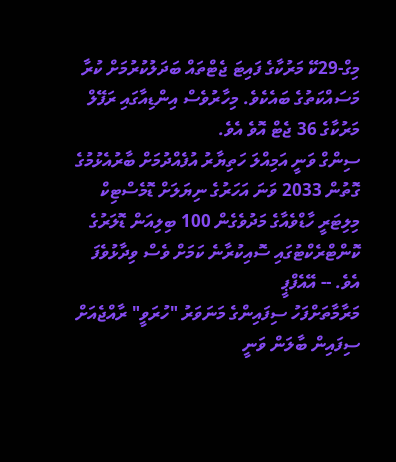މިގް-29ކޭ މަރުކާގެ ފައިޓަ ޖެޓްތައް ބަދަލުކުރުމަށް ކުރާ މަސައްކަތުގެ ބައެކެވެ. މިހާރުވެސް އިންޑިއާގައި ރަފޭލް މަރުކާގެ 36 ޖެޓް އޮވެ އެވެ.
ސިންގް ވަނީ އަމިއްލަ ހަތިޔާރު އުފެއްދުމަށް ބާރުއެޅުމުގެ ގޮތުން 2033 ވަނަ އަހަރުގެ ނިޔަލަށް ޑޮމެސްޓިކް މިލިޓަރީ ހާޑްވެއާގެ މަދުވެގެން 100 ބިލިއަން ޑޮލަރުގެ ކޮންޓްރެކްޓުގައި ސޮއިކުރާނެ ކަމަށް ވެސް ވިދާޅުވެފަ އެވެ. -- އޭއެފްޕީ
މަރާމާތަށްފަހު ސިފައިންގެ މަނަވަރު "ހުރަވީ" ރާއްޖެއަށް
ސިފައިން ބާލަން ވަނީ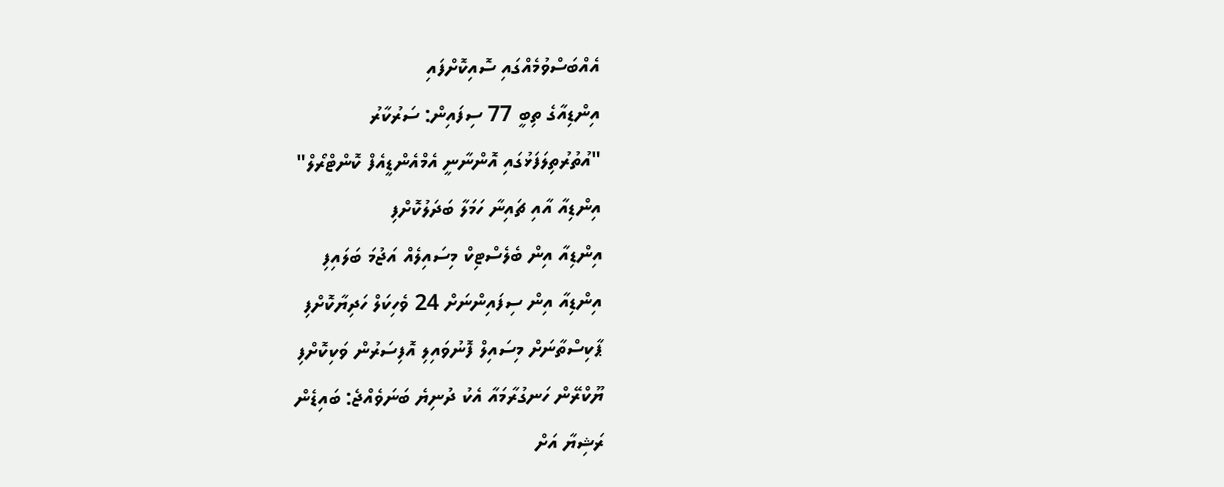އެއްބަސްވުމެއްގައި ސޮއިކޮށްފައި
އިންޑިއާގެ ތިބީ 77 ސިފައިން: ސަރުކާރު
"އުތުރުތިލަފަޅުގައި އޮންނާނީ އެމްއެންޑީއެފް ކޮންޓްރޯލް"
އިންޑިއާ އާއި ޗައިނާ ހަމަލާ ބަދަލުކޮށްފި
އިންޑިއާ އިން ބެލެސްޓިކް މިސައިލެއް އަޖުމަ ބަލައިފި
އިންޑިއާ އިން ސިފައިންނަށް 24 ވެހިކަލް ހަދިޔާކޮށްފި
ޕާކިސްތާނަށް މިސައިލް ފޮނުވައިލި އޮފިސަރުން ވަކިކޮށްފި
ޔޫކްރޭން ހަނގުރާމައާ އެކު ދުނިޔެ ބަނަވެއްޖެ: ބައިޑެން
ރަޝިޔާ އަށް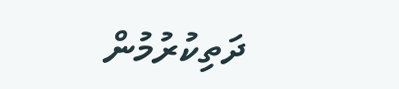ދަތިކުރުމުން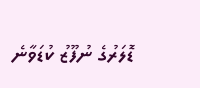ޑޮލަރުގެ ނުފޫޒު ކުޑަވާނެ